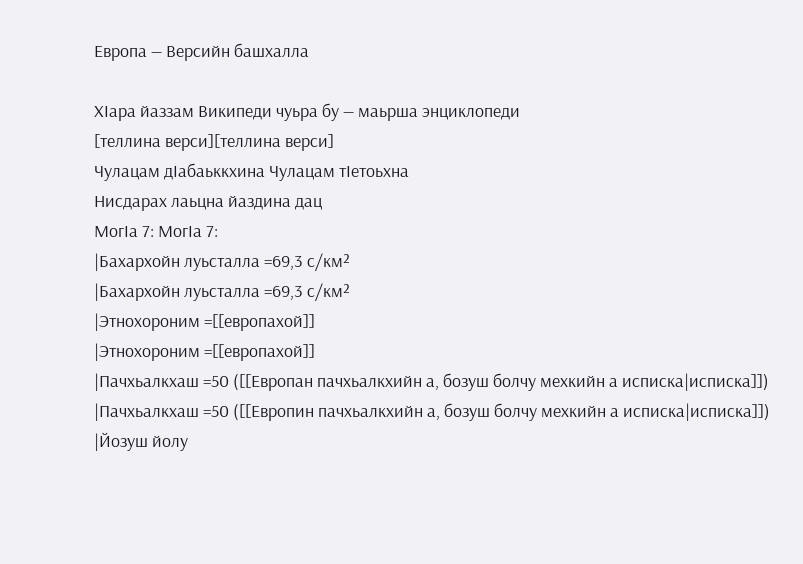Европа — Версийн башхалла

ХӀара йаззам Википеди чуьра бу — маьрша энциклопеди
[теллина верси][теллина верси]
Чулацам дӀабаьккхина Чулацам тӀетоьхна
Нисдарах лаьцна йаздина дац
МогӀа 7: МогӀа 7:
|Бахархойн луьсталла =69,3 с/км²
|Бахархойн луьсталла =69,3 с/км²
|Этнохороним =[[европахой]]
|Этнохороним =[[европахой]]
|Пачхьалкхаш =50 ([[Европан пачхьалкхийн а, бозуш болчу мехкийн а исписка|исписка]])
|Пачхьалкхаш =50 ([[Европин пачхьалкхийн а, бозуш болчу мехкийн а исписка|исписка]])
|Йозуш йолу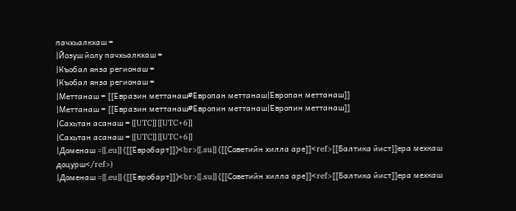пачхьалкхаш =
|Йозуш йолу пачхьалкхаш =
|Къобал янза регионаш =
|Къобал янза регионаш =
|Меттанаш = [[Евразин меттанаш#Европан меттанаш|Европан меттанаш]]
|Меттанаш = [[Евразин меттанаш#Европин меттанаш|Европин меттанаш]]
|Сахьтан асанаш = [[UTC]] [[UTC+6]]
|Сахьтан асанаш = [[UTC]] [[UTC+6]]
|Доменаш =[[.eu]] ([[Евробарт]])<br>[[.su]] ([[Советийн хилла аре]]<ref>[[Балтика йист]]ера мехкаш доцурш</ref>)
|Доменаш =[[.eu]] ([[Евробарт]])<br>[[.su]] ([[Советийн хилла аре]]<ref>[[Балтика йист]]ера мехкаш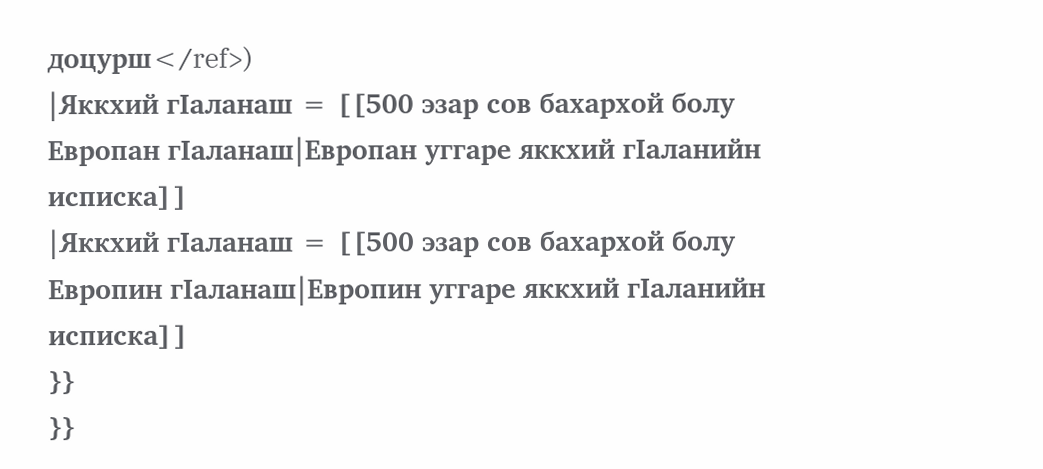доцурш</ref>)
|Яккхий гӀаланаш = [[500 эзар сов бахархой болу Европан гӀаланаш|Европан уггаре яккхий гӀаланийн исписка]]
|Яккхий гӀаланаш = [[500 эзар сов бахархой болу Европин гӀаланаш|Европин уггаре яккхий гӀаланийн исписка]]
}}
}}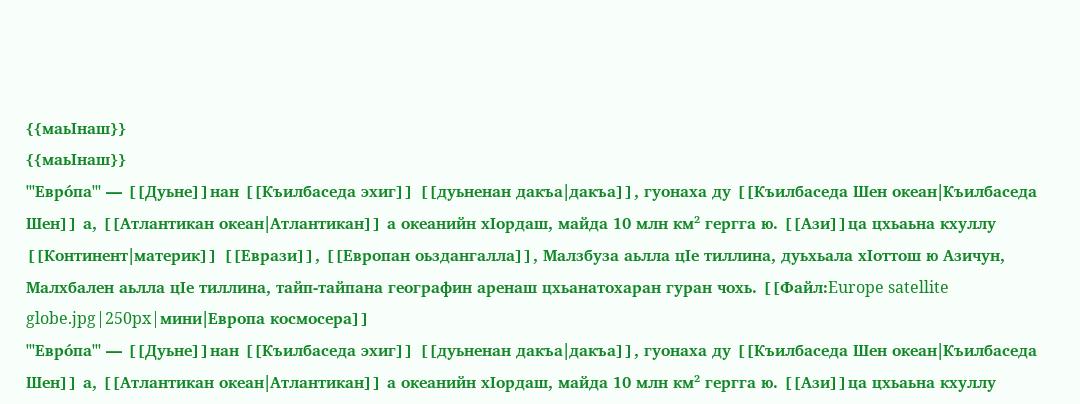{{маьӀнаш}}
{{маьӀнаш}}
'''Евро́па''' — [[Дуьне]]нан [[Къилбаседа эхиг]] [[дуьненан дакъа|дакъа]], гуонаха ду [[Къилбаседа Шен океан|Къилбаседа Шен]] а, [[Атлантикан океан|Атлантикан]] а океанийн хӀордаш, майда 10 млн км² гергга ю. [[Ази]]ца цхьаьна кхуллу [[Континент|материк]] [[Еврази]], [[Европан оьздангалла]], Малзбуза аьлла цӀе тиллина, дуьхьала хӀоттош ю Азичун, Малхбален аьлла цӀе тиллина, тайп-тайпана географин аренаш цхьанатохаран гуран чохь. [[Файл:Europe satellite globe.jpg|250px|мини|Европа космосера]]
'''Евро́па''' — [[Дуьне]]нан [[Къилбаседа эхиг]] [[дуьненан дакъа|дакъа]], гуонаха ду [[Къилбаседа Шен океан|Къилбаседа Шен]] а, [[Атлантикан океан|Атлантикан]] а океанийн хӀордаш, майда 10 млн км² гергга ю. [[Ази]]ца цхьаьна кхуллу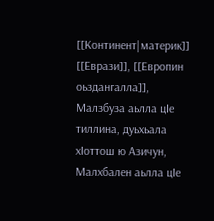[[Континент|материк]] [[Еврази]], [[Европин оьздангалла]], Малзбуза аьлла цӀе тиллина, дуьхьала хӀоттош ю Азичун, Малхбален аьлла цӀе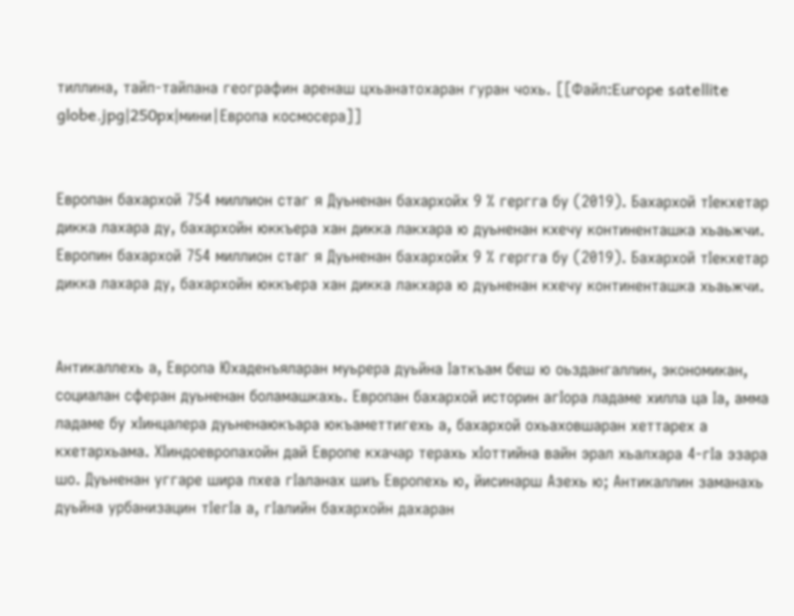тиллина, тайп-тайпана географин аренаш цхьанатохаран гуран чохь. [[Файл:Europe satellite globe.jpg|250px|мини|Европа космосера]]


Европан бахархой 754 миллион стаг я Дуьненан бахархойх 9 % гергга бу (2019). Бахархой тӀекхетар дикка лахара ду, бахархойн юккъера хан дикка лакхара ю дуьненан кхечу континенташка хьаьжчи.
Европин бахархой 754 миллион стаг я Дуьненан бахархойх 9 % гергга бу (2019). Бахархой тӀекхетар дикка лахара ду, бахархойн юккъера хан дикка лакхара ю дуьненан кхечу континенташка хьаьжчи.


Антикаллехь а, Европа Юхаденъяларан муьрера дуьйна Ӏаткъам беш ю оьздангаллин, экономикан, социалан сферан дуьненан боламашкахь. Европан бахархой историн агӀора ладаме хилла ца Ӏа, амма ладаме бу хӀинцалера дуьненаюкъара юкъаметтигехь а, бахархой охьаховшаран хеттарех а кхетархьама. ХӀиндоевропахойн дай Европе кхачар терахь хӀоттийна вайн эрал хьалхара 4-гӀа эзара шо. Дуьненан уггаре шира пхеа гӀаланах шиъ Европехь ю, йисинарш Азехь ю; Антикаллин заманахь дуьйна урбанизацин тӀегӀа а, гӀалийн бахархойн дахаран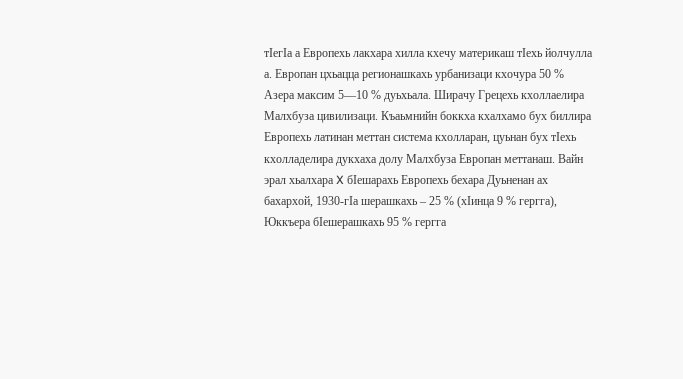тӀегӀа а Европехь лакхара хилла кхечу материкаш тӀехь йолчулла а. Европан цхьацца регионашкахь урбанизаци кхочура 50 % Азера максим 5—10 % дуьхьала. Ширачу Грецехь кхоллаелира Малхбуза цивилизаци. Къаьмнийн боккха кхалхамо бух биллира Европехь латинан меттан система кхолларан, цуьнан бух тӀехь кхолладелира дукхаха долу Малхбуза Европан меттанаш. Вайн эрал хьалхара X бӀешарахь Европехь бехара Дуьненан ах бахархой, 1930-гӀа шерашкахь – 25 % (хӀинца 9 % гергга), Юккъера бӀешерашкахь 95 % гергга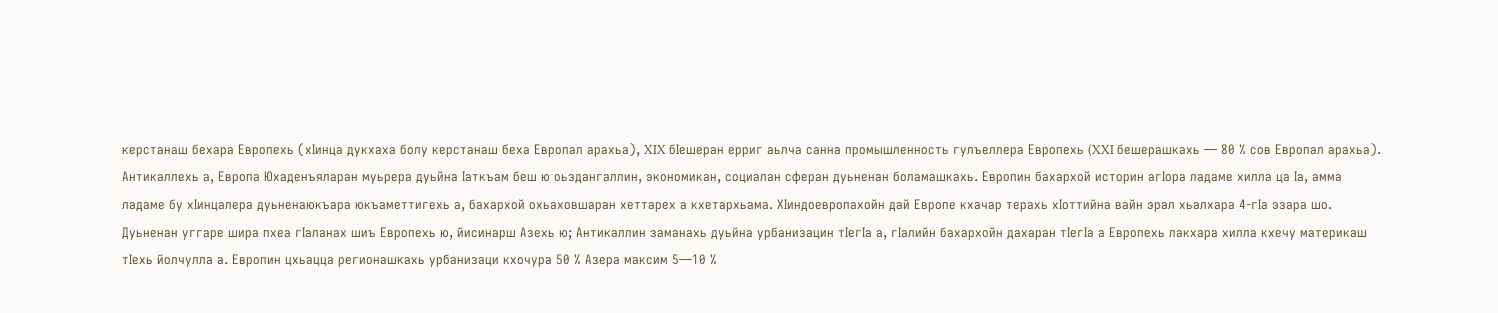керстанаш бехара Европехь (хӀинца дукхаха болу керстанаш беха Европал арахьа), XIX бӀешеран ерриг аьлча санна промышленность гулъеллера Европехь (XXI бешерашкахь — 80 % сов Европал арахьа).
Антикаллехь а, Европа Юхаденъяларан муьрера дуьйна Ӏаткъам беш ю оьздангаллин, экономикан, социалан сферан дуьненан боламашкахь. Европин бахархой историн агӀора ладаме хилла ца Ӏа, амма ладаме бу хӀинцалера дуьненаюкъара юкъаметтигехь а, бахархой охьаховшаран хеттарех а кхетархьама. ХӀиндоевропахойн дай Европе кхачар терахь хӀоттийна вайн эрал хьалхара 4-гӀа эзара шо. Дуьненан уггаре шира пхеа гӀаланах шиъ Европехь ю, йисинарш Азехь ю; Антикаллин заманахь дуьйна урбанизацин тӀегӀа а, гӀалийн бахархойн дахаран тӀегӀа а Европехь лакхара хилла кхечу материкаш тӀехь йолчулла а. Европин цхьацца регионашкахь урбанизаци кхочура 50 % Азера максим 5—10 %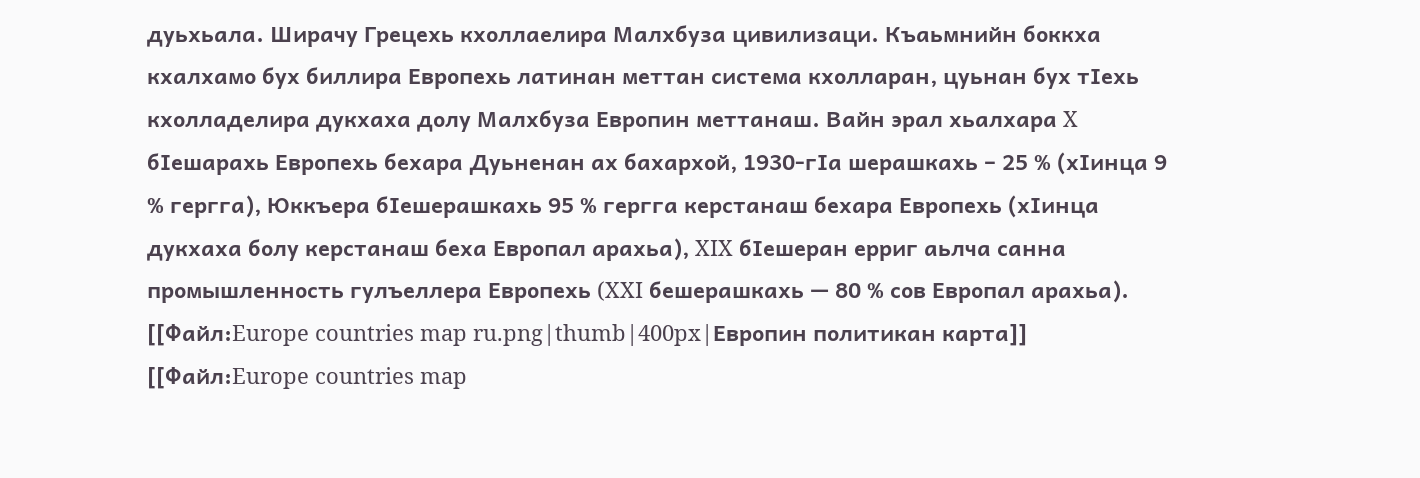дуьхьала. Ширачу Грецехь кхоллаелира Малхбуза цивилизаци. Къаьмнийн боккха кхалхамо бух биллира Европехь латинан меттан система кхолларан, цуьнан бух тӀехь кхолладелира дукхаха долу Малхбуза Европин меттанаш. Вайн эрал хьалхара X бӀешарахь Европехь бехара Дуьненан ах бахархой, 1930-гӀа шерашкахь – 25 % (хӀинца 9 % гергга), Юккъера бӀешерашкахь 95 % гергга керстанаш бехара Европехь (хӀинца дукхаха болу керстанаш беха Европал арахьа), XIX бӀешеран ерриг аьлча санна промышленность гулъеллера Европехь (XXI бешерашкахь — 80 % сов Европал арахьа).
[[Файл:Europe countries map ru.png|thumb|400px|Европин политикан карта]]
[[Файл:Europe countries map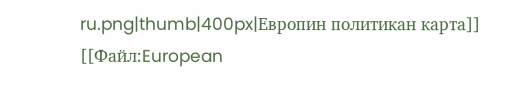ru.png|thumb|400px|Европин политикан карта]]
[[Файл:European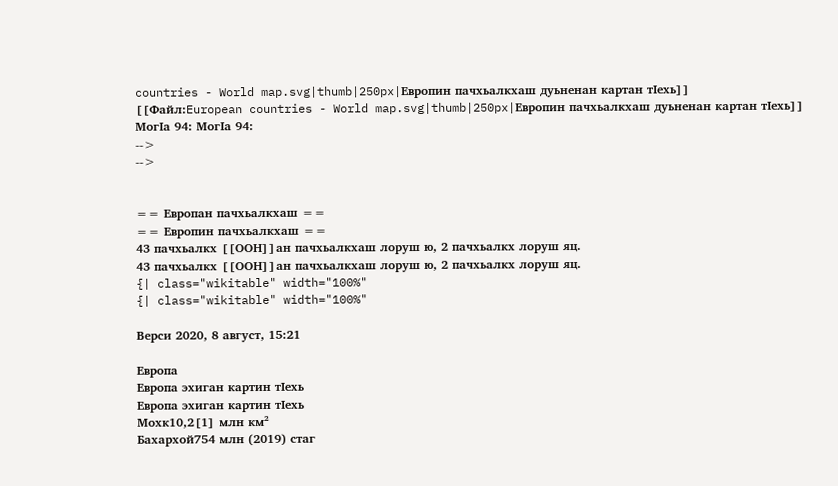countries - World map.svg|thumb|250px|Европин пачхьалкхаш дуьненан картан тӀехь]]
[[Файл:European countries - World map.svg|thumb|250px|Европин пачхьалкхаш дуьненан картан тӀехь]]
МогӀа 94: МогӀа 94:
-->
-->


== Европан пачхьалкхаш ==
== Европин пачхьалкхаш ==
43 пачхьалкх [[ООН]]ан пачхьалкхаш лоруш ю, 2 пачхьалкх лоруш яц.
43 пачхьалкх [[ООН]]ан пачхьалкхаш лоруш ю, 2 пачхьалкх лоруш яц.
{| class="wikitable" width="100%"
{| class="wikitable" width="100%"

Верси 2020, 8 август, 15:21

Европа
Европа эхиган картин тӀехь
Европа эхиган картин тӀехь
Мохк10,2[1] млн км²
Бахархой754 млн (2019) стаг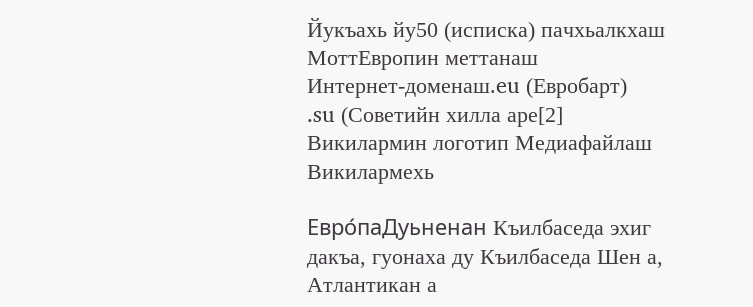Йукъахь йу50 (исписка) пачхьалкхаш
МоттЕвропин меттанаш
Интернет-доменаш.eu (Евробарт)
.su (Советийн хилла аре[2]
Викилармин логотип Медиафайлаш Викилармехь

Евро́паДуьненан Къилбаседа эхиг дакъа, гуонаха ду Къилбаседа Шен а, Атлантикан а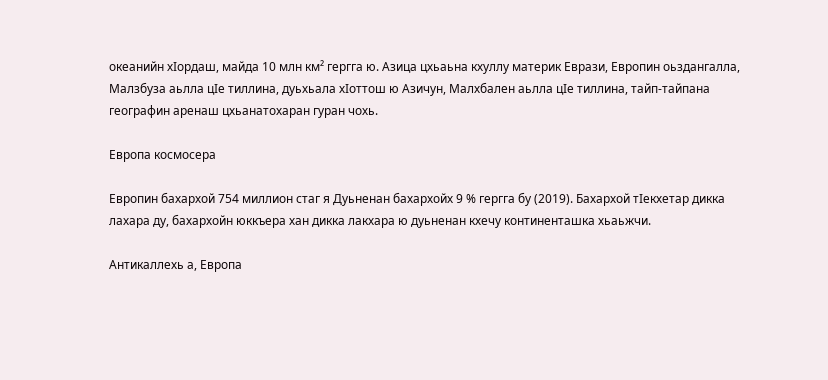океанийн хӀордаш, майда 10 млн км² гергга ю. Азица цхьаьна кхуллу материк Еврази, Европин оьздангалла, Малзбуза аьлла цӀе тиллина, дуьхьала хӀоттош ю Азичун, Малхбален аьлла цӀе тиллина, тайп-тайпана географин аренаш цхьанатохаран гуран чохь.

Европа космосера

Европин бахархой 754 миллион стаг я Дуьненан бахархойх 9 % гергга бу (2019). Бахархой тӀекхетар дикка лахара ду, бахархойн юккъера хан дикка лакхара ю дуьненан кхечу континенташка хьаьжчи.

Антикаллехь а, Европа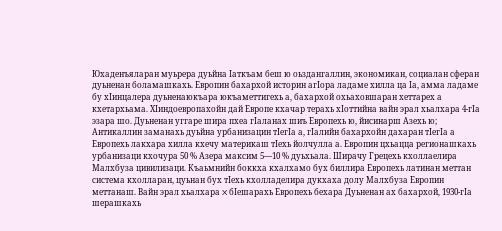Юхаденъяларан муьрера дуьйна Ӏаткъам беш ю оьздангаллин, экономикан, социалан сферан дуьненан боламашкахь. Европин бахархой историн агӀора ладаме хилла ца Ӏа, амма ладаме бу хӀинцалера дуьненаюкъара юкъаметтигехь а, бахархой охьаховшаран хеттарех а кхетархьама. ХӀиндоевропахойн дай Европе кхачар терахь хӀоттийна вайн эрал хьалхара 4-гӀа эзара шо. Дуьненан уггаре шира пхеа гӀаланах шиъ Европехь ю, йисинарш Азехь ю; Антикаллин заманахь дуьйна урбанизацин тӀегӀа а, гӀалийн бахархойн дахаран тӀегӀа а Европехь лакхара хилла кхечу материкаш тӀехь йолчулла а. Европин цхьацца регионашкахь урбанизаци кхочура 50 % Азера максим 5—10 % дуьхьала. Ширачу Грецехь кхоллаелира Малхбуза цивилизаци. Къаьмнийн боккха кхалхамо бух биллира Европехь латинан меттан система кхолларан, цуьнан бух тӀехь кхолладелира дукхаха долу Малхбуза Европин меттанаш. Вайн эрал хьалхара X бӀешарахь Европехь бехара Дуьненан ах бахархой, 1930-гӀа шерашкахь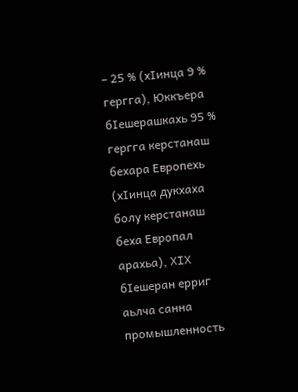– 25 % (хӀинца 9 % гергга), Юккъера бӀешерашкахь 95 % гергга керстанаш бехара Европехь (хӀинца дукхаха болу керстанаш беха Европал арахьа), XIX бӀешеран ерриг аьлча санна промышленность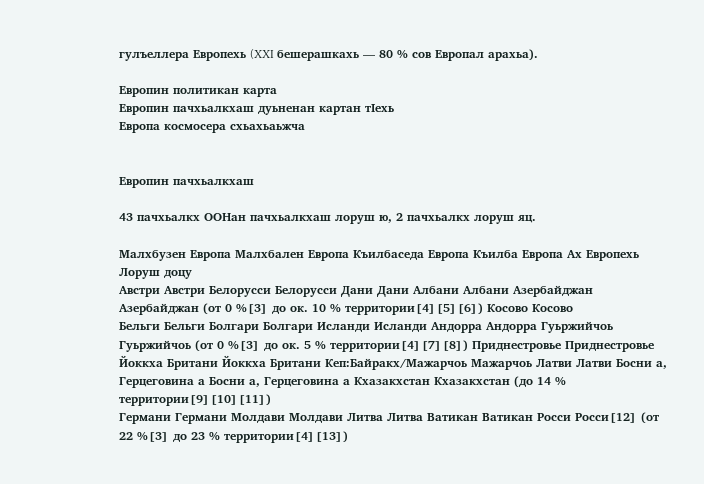гулъеллера Европехь (XXI бешерашкахь — 80 % сов Европал арахьа).

Европин политикан карта
Европин пачхьалкхаш дуьненан картан тӀехь
Европа космосера схьахьаьжча


Европин пачхьалкхаш

43 пачхьалкх ООНан пачхьалкхаш лоруш ю, 2 пачхьалкх лоруш яц.

Малхбузен Европа Малхбален Европа Къилбаседа Европа Къилба Европа Ах Европехь Лоруш доцу
Австри Австри Белорусси Белорусси Дани Дани Албани Албани Азербайджан Азербайджан (от 0 %[3] до ок. 10 % территории[4][5][6]) Косово Косово
Бельги Бельги Болгари Болгари Исланди Исланди Андорра Андорра Гуьржийчоь Гуьржийчоь (от 0 %[3] до ок. 5 % территории[4][7][8]) Приднестровье Приднестровье
Йоккха Британи Йоккха Британи Кеп:Байракх/Мажарчоь Мажарчоь Латви Латви Босни а, Герцеговина а Босни а, Герцеговина а Кхазакхстан Кхазакхстан (до 14 % территории[9][10][11])
Германи Германи Молдави Молдави Литва Литва Ватикан Ватикан Росси Росси[12] (от 22 %[3] до 23 % территории[4][13])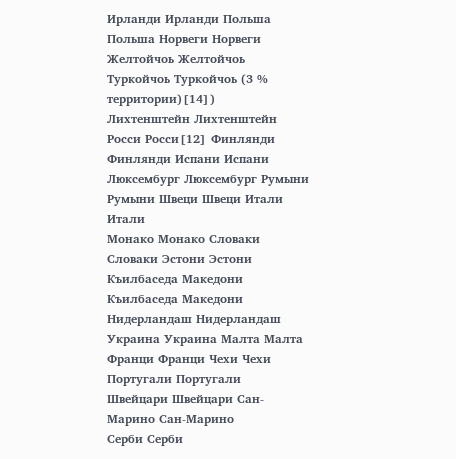Ирланди Ирланди Польша Польша Норвеги Норвеги Желтойчоь Желтойчоь Туркойчоь Туркойчоь (3 % территории)[14])
Лихтенштейн Лихтенштейн Росси Росси[12] Финлянди Финлянди Испани Испани
Люксембург Люксембург Румыни Румыни Швеци Швеци Итали Итали
Монако Монако Словаки Словаки Эстони Эстони Къилбаседа Македони Къилбаседа Македони
Нидерландаш Нидерландаш Украина Украина Малта Малта
Франци Франци Чехи Чехи Португали Португали
Швейцари Швейцари Сан-Марино Сан-Марино
Серби Серби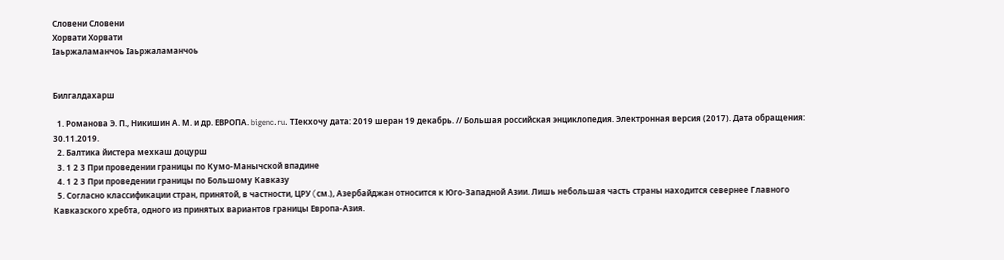Словени Словени
Хорвати Хорвати
Ӏаьржаламанчоь Ӏаьржаламанчоь


Билгалдахарш

  1. Романова Э. П., Никишин А. М. и др. ЕВРОПА. bigenc.ru. ТӀекхочу дата: 2019 шеран 19 декабрь. // Большая российская энциклопедия. Электронная версия (2017). Дата обращения: 30.11.2019.
  2. Балтика йистера мехкаш доцурш
  3. 1 2 3 При проведении границы по Кумо-Манычской впадине
  4. 1 2 3 При проведении границы по Большому Кавказу
  5. Согласно классификации стран, принятой, в частности, ЦРУ (cм.), Азербайджан относится к Юго-Западной Азии. Лишь небольшая часть страны находится севернее Главного Кавказского хребта, одного из принятых вариантов границы Европа-Азия.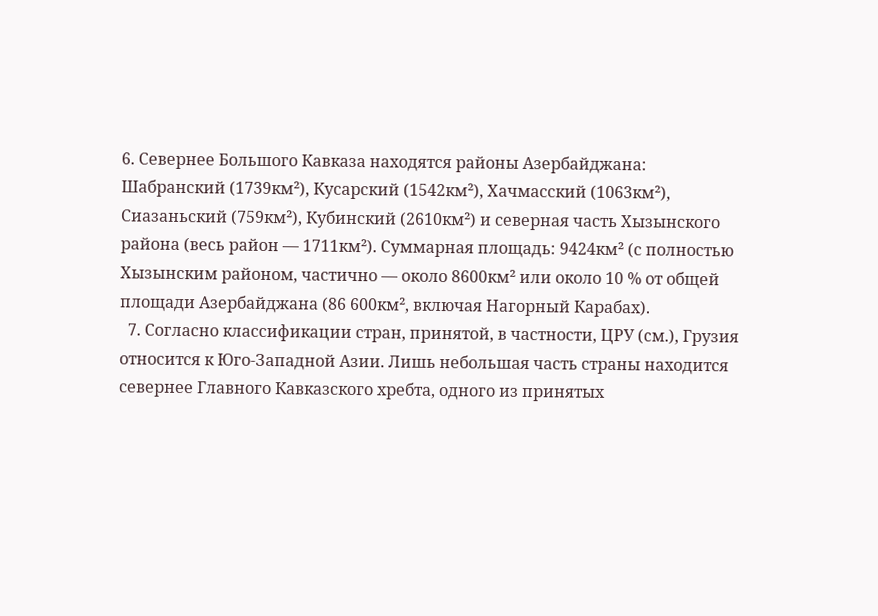6. Севернее Большого Кавказа находятся районы Азербайджана: Шабранский (1739км²), Кусарский (1542км²), Хачмасский (1063км²), Сиазаньский (759км²), Кубинский (2610км²) и северная часть Хызынского района (весь район — 1711км²). Суммарная площадь: 9424км² (с полностью Хызынским районом, частично — около 8600км² или около 10 % от общей площади Азербайджана (86 600км², включая Нагорный Карабах).
  7. Согласно классификации стран, принятой, в частности, ЦРУ (cм.), Грузия относится к Юго-Западной Азии. Лишь небольшая часть страны находится севернее Главного Кавказского хребта, одного из принятых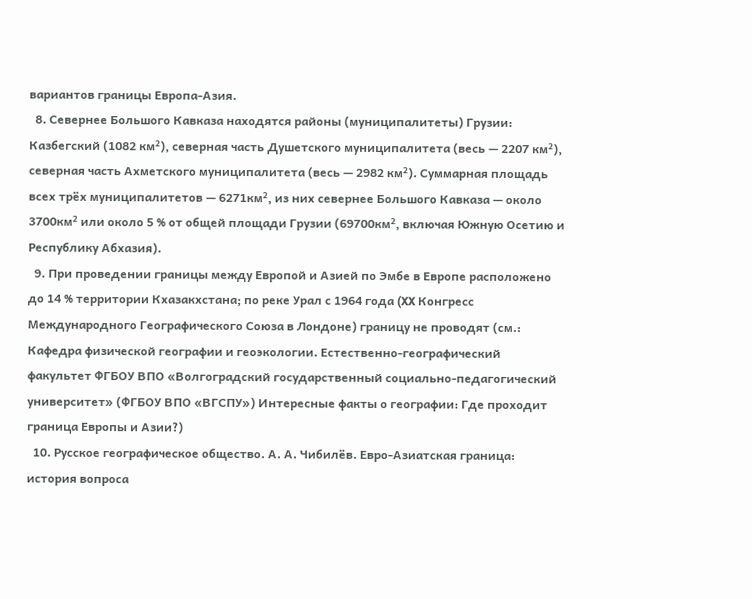вариантов границы Европа-Азия.
  8. Севернее Большого Кавказа находятся районы (муниципалитеты) Грузии: Казбегский (1082 км²), северная часть Душетского муниципалитета (весь — 2207 км²), северная часть Ахметского муниципалитета (весь — 2982 км²). Суммарная площадь всех трёх муниципалитетов — 6271км², из них севернее Большого Кавказа — около 3700км² или около 5 % от общей площади Грузии (69700км², включая Южную Осетию и Республику Абхазия).
  9. При проведении границы между Европой и Азией по Эмбе в Европе расположено до 14 % территории Кхазакхстана; по реке Урал с 1964 года (XX Конгресс Международного Географического Союза в Лондоне) границу не проводят (см.: Кафедра физической географии и геоэкологии. Естественно-географический факультет ФГБОУ ВПО «Волгоградский государственный социально-педагогический университет» (ФГБОУ ВПО «ВГСПУ») Интересные факты о географии: Где проходит граница Европы и Азии?)
  10. Русское географическое общество. А. А. Чибилёв. Евро-Азиатская граница: история вопроса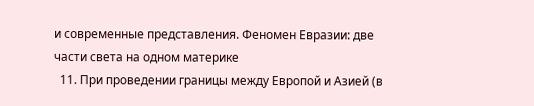и современные представления. Феномен Евразии: две части света на одном материке
  11. При проведении границы между Европой и Азией (в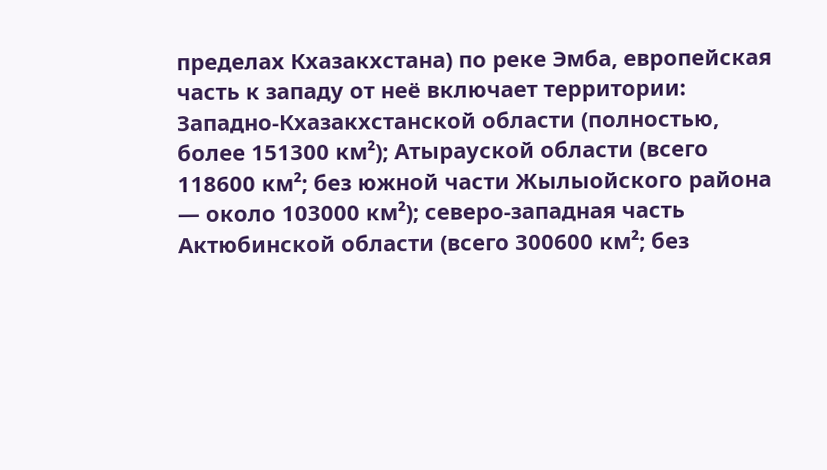пределах Кхазакхстана) по реке Эмба, европейская часть к западу от неё включает территории: Западно-Кхазакхстанской области (полностью, более 151300 км²); Атырауской области (всего 118600 км²; без южной части Жылыойского района — около 103000 км²); северо-западная часть Актюбинской области (всего 300600 км²; без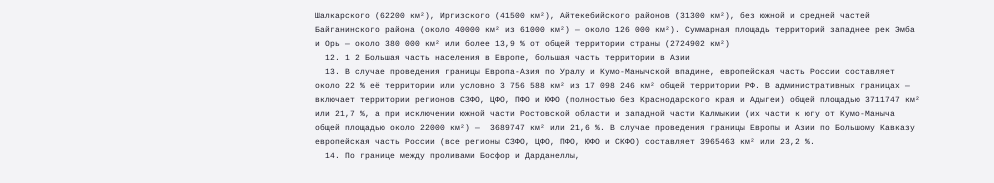Шалкарского (62200 км²), Иргизского (41500 км²), Айтекебийского районов (31300 км²), без южной и средней частей Байганинского района (около 40000 км² из 61000 км²) — около 126 000 км²). Суммарная площадь территорий западнее рек Эмба и Орь — около 380 000 км² или более 13,9 % от общей территории страны (2724902 км²)
  12. 1 2 Большая часть населения в Европе, большая часть территории в Азии
  13. В случае проведения границы Европа-Азия по Уралу и Кумо-Манычской впадине, европейская часть России составляет около 22 % её территории или условно 3 756 588 км² из 17 098 246 км² общей территории РФ. В административных границах — включает территории регионов СЗФО, ЦФО, ПФО и ЮФО (полностью без Краснодарского края и Адыгеи) общей площадью 3711747 км² или 21,7 %, а при исключении южной части Ростовской области и западной части Калмыкии (их части к югу от Кумо-Маныча общей площадью около 22000 км²) —  3689747 км² или 21,6 %. В случае проведения границы Европы и Азии по Большому Кавказу европейская часть России (все регионы СЗФО, ЦФО, ПФО, ЮФО и СКФО) составляет 3965463 км² или 23,2 %.
  14. По границе между проливами Босфор и Дарданеллы,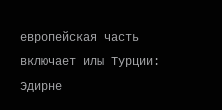европейская часть включает илы Турции: Эдирне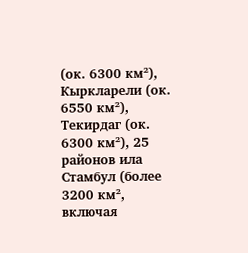(ок. 6300 км²), Кыркларели (ок. 6550 км²), Текирдаг (ок. 6300 км²), 25 районов ила Стамбул (более 3200 км², включая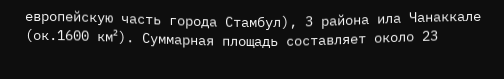европейскую часть города Стамбул), 3 района ила Чанаккале (ок.1600 км²). Суммарная площадь составляет около 23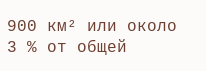900 км² или около 3 % от общей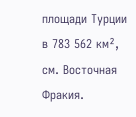площади Турции в 783 562 км², см. Восточная Фракия.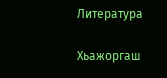Литература

Хьажоргаш